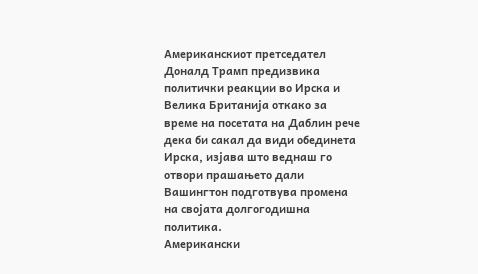Американскиот претседател Доналд Трамп предизвика политички реакции во Ирска и Велика Британија откако за време на посетата на Даблин рече дека би сакал да види обединета Ирска, изјава што веднаш го отвори прашањето дали Вашингтон подготвува промена на својата долгогодишна политика.
Американски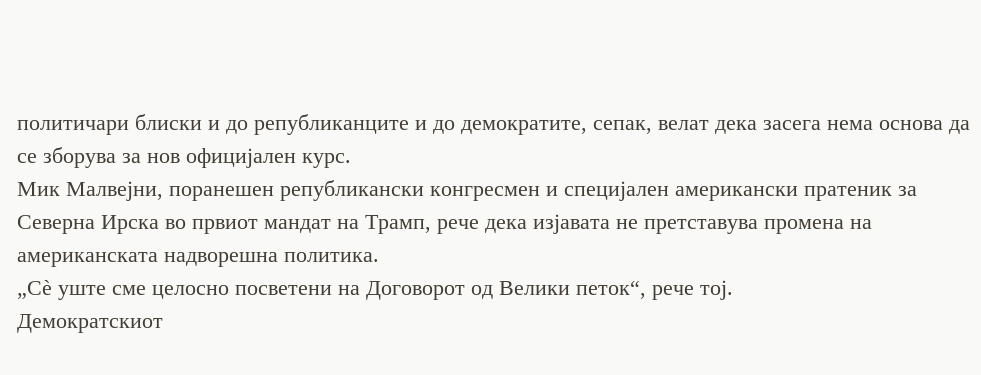политичари блиски и до републиканците и до демократите, сепак, велат дека засега нема основа да се зборува за нов официјален курс.
Мик Малвејни, поранешен републикански конгресмен и специјален американски пратеник за Северна Ирска во првиот мандат на Трамп, рече дека изјавата не претставува промена на американската надворешна политика.
„Сè уште сме целосно посветени на Договорот од Велики петок“, рече тој.
Демократскиот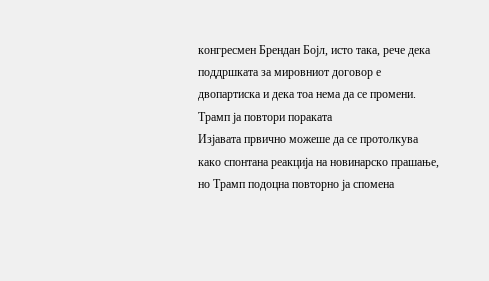конгресмен Брендан Бојл, исто така, рече дека поддршката за мировниот договор е двопартиска и дека тоа нема да се промени.
Трамп ја повтори пораката
Изјавата првично можеше да се протолкува како спонтана реакција на новинарско прашање, но Трамп подоцна повторно ја спомена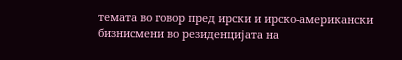темата во говор пред ирски и ирско-американски бизнисмени во резиденцијата на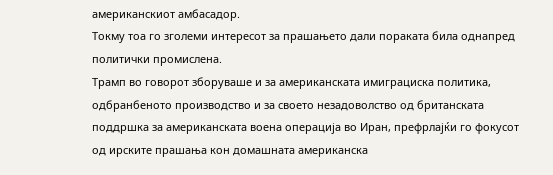американскиот амбасадор.
Токму тоа го зголеми интересот за прашањето дали пораката била однапред политички промислена.
Трамп во говорот зборуваше и за американската имиграциска политика, одбранбеното производство и за своето незадоволство од британската поддршка за американската воена операција во Иран, префрлајќи го фокусот од ирските прашања кон домашната американска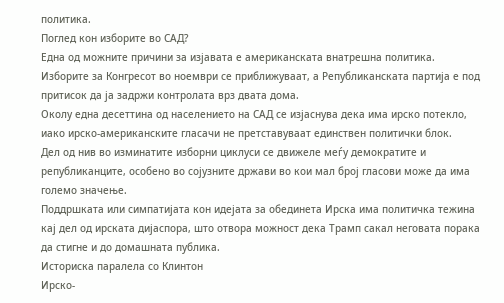политика.
Поглед кон изборите во САД?
Една од можните причини за изјавата е американската внатрешна политика.
Изборите за Конгресот во ноември се приближуваат, а Републиканската партија е под притисок да ја задржи контролата врз двата дома.
Околу една десеттина од населението на САД се изјаснува дека има ирско потекло, иако ирско-американските гласачи не претставуваат единствен политички блок.
Дел од нив во изминатите изборни циклуси се движеле меѓу демократите и републиканците, особено во сојузните држави во кои мал број гласови може да има големо значење.
Поддршката или симпатијата кон идејата за обединета Ирска има политичка тежина кај дел од ирската дијаспора, што отвора можност дека Трамп сакал неговата порака да стигне и до домашната публика.
Историска паралела со Клинтон
Ирско-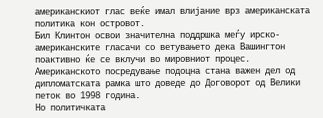американскиот глас веќе имал влијание врз американската политика кон островот.
Бил Клинтон освои значителна поддршка меѓу ирско-американските гласачи со ветувањето дека Вашингтон поактивно ќе се вклучи во мировниот процес.
Американското посредување подоцна стана важен дел од дипломатската рамка што доведе до Договорот од Велики петок во 1998 година.
Но политичката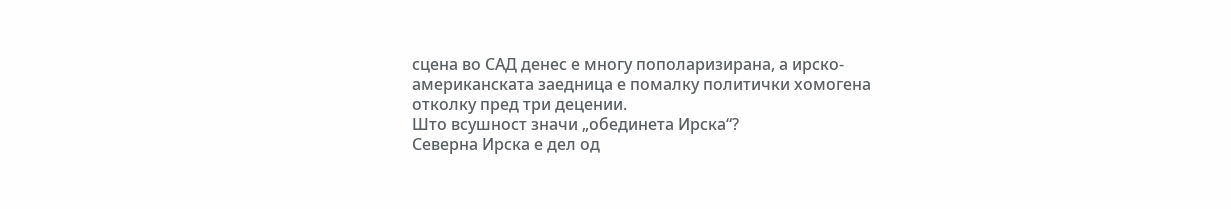сцена во САД денес е многу пополаризирана, а ирско-американската заедница е помалку политички хомогена отколку пред три децении.
Што всушност значи „обединета Ирска“?
Северна Ирска е дел од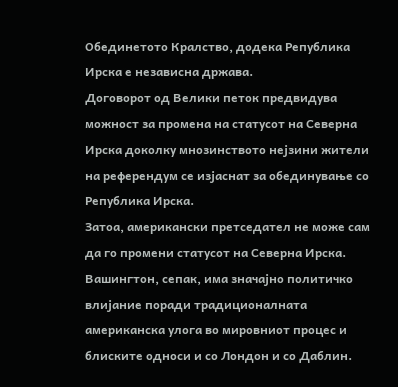Обединетото Кралство, додека Република Ирска е независна држава.
Договорот од Велики петок предвидува можност за промена на статусот на Северна Ирска доколку мнозинството нејзини жители на референдум се изјаснат за обединување со Република Ирска.
Затоа, американски претседател не може сам да го промени статусот на Северна Ирска.
Вашингтон, сепак, има значајно политичко влијание поради традиционалната американска улога во мировниот процес и блиските односи и со Лондон и со Даблин.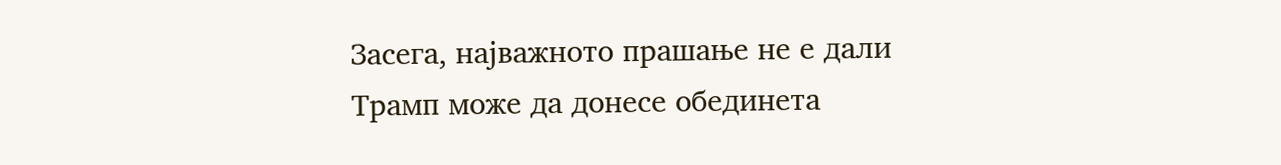Засега, најважното прашање не е дали Трамп може да донесе обединета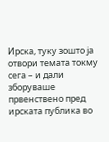Ирска, туку зошто ја отвори темата токму сега – и дали зборуваше првенствено пред ирската публика во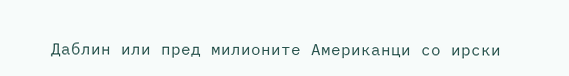Даблин или пред милионите Американци со ирски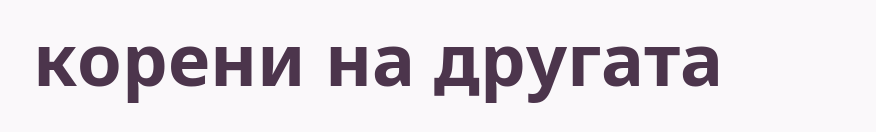корени на другата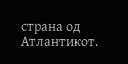страна од Атлантикот.